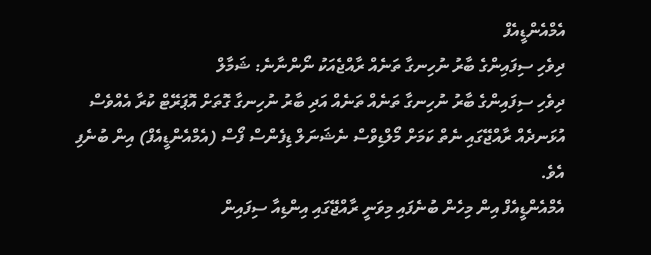އެމްއެންޑީއެފް
ދިވެހި ސިފައިންގެ ބާރު ނުހިނގާ ތަނެއް ރާއްޖެއަކު ނޯންނާނެ: ޝަމާލް
ދިވެހި ސިފައިންގެ ބާރު ނުހިނގާ ތަނެއް ތަނެއް އަދި ބާރު ނުހިނގާ ގޮތަށް އޮޕަރޭޓް ކުރާ އެއްވެސް އުޅަނދެއް ރާއްޖޭގައި ނެތް ކަމަށް މޯލްޑިވްސް ނެޝަނަލް ޑިފެންސް ފޯސް (އެމްއެންޑީއެފް) އިން ބުނެފި އެވެ.
އެމްއެންޑީއެފް އިން މިހެން ބުނެފައި މިވަނީ ރާއްޖޭގައި އިންޑިއާ ސިފައިން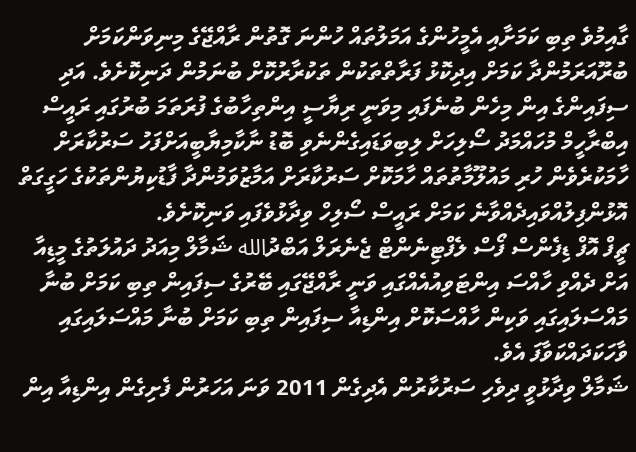ގާއިމުވެ ތިބި ކަމަށާއި އެމީހުންގެ އަމަލުތައް ހުންނަ ގޮތުން ރާއްޖޭގެ މިނިވަންކަމަށް ބުރޫއަރަމުންދާ ކަމަށް އިދިކޮޅު ފަރާތްތަކުން ތަކުރާރުކޮށް ބުނަމުން ދަނިކޮށެވެ. އަދި ސިފައިންގެ އިން މިހެން ބުނެފައި މިވަނީ ރިޔާސީ އިންތިހާބުގެ ފުރަތަމަ ބުރުގައި ރައީސް އިބްރާހީމް މުހައްމަދު ސޯލިހަށް ލިބިވަޑައިގެންނެވި ބޮޑު ނާކާމިޔާބީއަށްފަހު ސަރުކާރަށް ހާމަކުރެވެން ހުރި މައުލޫމާތުތައް ހާމަކޮށް ސަރުކާރަށް އަމާޒުވަމުންދާ ފާޑުކިޔުންތަކުގެ ހަގީގަތް އޮޅުންފިލުއްވައިދެއްވާނެ ކަމަށް ރައީސް ސޯލިހް ވިދާޅުވެފައި ވަނިކޮށެވެ.
ޗީފް އޮފް ޑިފެންސް ފޯސް ލެފްޓިނެންޓް ޖެނެރަލް އަބްދުالله ޝަމާލް މިއަދު ދައުލަތުގެ މީޑިއާ އަށް ދެއްވި ހާއްސަ އިންޓަވިއުއެއްގައި ވަނީ ރާއްޖޭގައި ބޭރުގެ ސިފައިން ތިބި ކަމަށް ބުނާ މައްސަލައިގައި ވަކިން ހާއްސަކޮށް އިންޑިއާ ސިފައިން ތިބި ކަމަށް ބުނާ މައްސަލައިގައި ވާހަކަދައްކަވާފަ އެވެ.
ޝަމާލް ވިދާޅުވީ ދިވެހި ސަރުކާރުން އެދިގެން 2011 ވަނަ އަހަރުން ފެށިގެން އިންޑިއާ އިން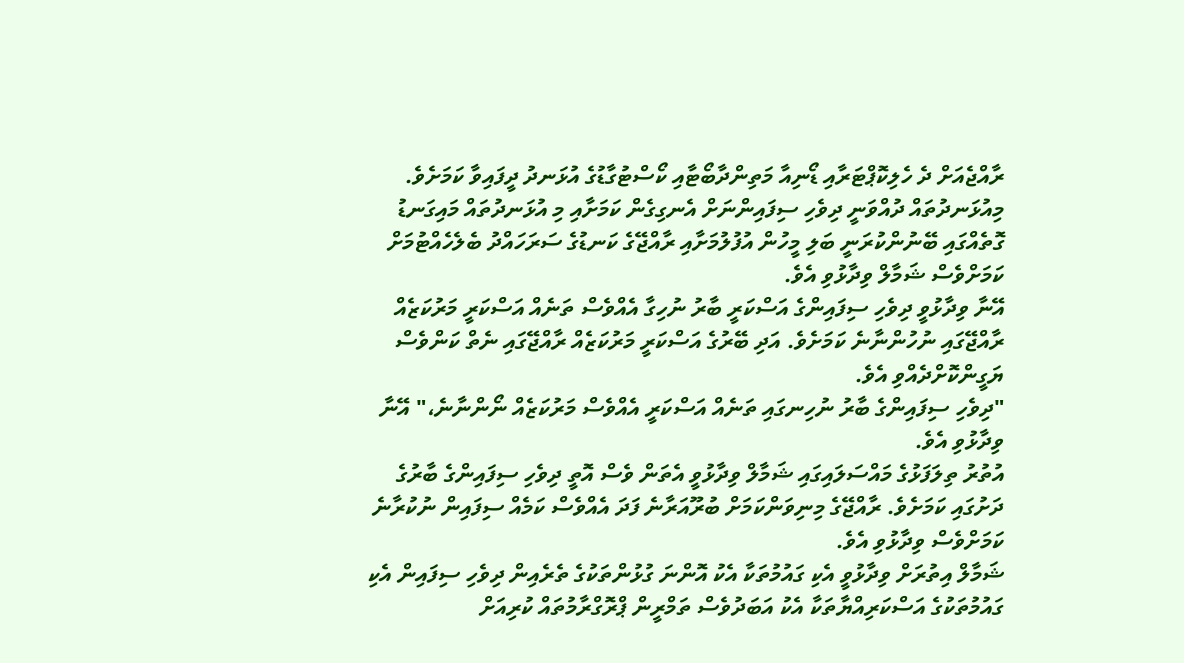ރާއްޖެއަށް ދެ ހެލިކޮޕްޓަރާއި ޑޯނިއާ މަތިންދާބޯޓާއި ކޯސްޓުގާޑުގެ އުޅަނދު ދީފައިވާ ކަމަށެވެ.
މިއުޅަނދުތައް ދުއްވަނީ ދިވެހި ސިފައިންނަށް އެނގިގެން ކަމަށާއި މި އުޅަނދުތައް މައިގަނޑު ގޮތެއްގައި ބޭނުންކުރަނީ ބަލި މީހުން އުފުލުމަށާއި ރާއްޖޭގެ ކަނޑުގެ ސަރަހައްދު ބެލެހެއްޓުމަށް ކަމަށްވެސް ޝަމާލް ވިދާޅުވި އެވެ.
އޭނާ ވިދާޅުވީ ދިވެހި ސިފައިންގެ އަސްކަރީ ބާރު ނުހިގާ އެއްވެސް ތަނެއް އަސްކަރީ މަރުކަޒެއް ރާއްޖޭގައި ނުހުންނާނެ ކަމަށެވެ. އަދި ބޭރުގެ އަސްކަރީ މަރުކަޒެއް ރާއްޖޭގައި ނެތް ކަންވެސް ޔަގީންކޮށްދެއްވި އެވެ.
"ދިވެހި ސިފައިންގެ ބާރު ނުހިނގައި ތަނެއް އަސްކަރީ އެއްވެސް މަރުކަޒެއް ނޯންނާނެ،" އޭނާ ވިދާޅުވި އެވެ.
އުތުރު ތިލަފަޅުގެ މައްސަލައިގައި ޝަމާލް ވިދާޅުވީ އެތަން ވެސް އޮތީ ދިވެހި ސިފައިންގެ ބާރުގެ ދަށުގައި ކަމަށެވެ. ރާއްޖޭގެ މިނިވަންކަމަށް ބުރޫއަރާނެ ފަދަ އެއްވެސް ކަމެއް ސިފައިން ނުކުރާނެ ކަމަށްވެސް ވިދާޅުވި އެވެ.
ޝަމާލް އިތުރަށް ވިދާޅުވީ އެކި ގައުމުތަކާ އެކު އޮންނަ ގުޅުންތަކުގެ ތެރެއިން ދިވެހި ސިފައިން އެކި ގައުމުތަކުގެ އަސްކަރިއްޔާތަކާ އެކު އަބަދުވެސް ތަމްރީން ޕްރޮގްރާމުތައް ކުރިއަށް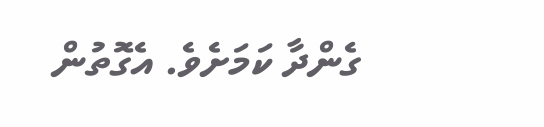ގެންދާ ކަމަށެވެ. އެގޮތުން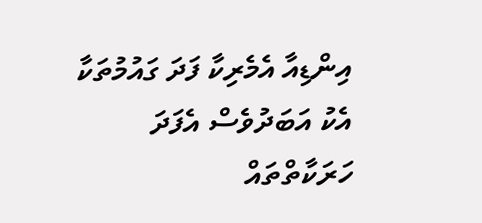އިންޑިއާ އެމެރިކާ ފަދަ ގައުމުތަކާ އެކު އަބަދުވެސް އެފަދަ ހަރަކާތްތައް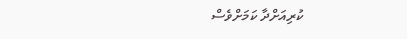ކުރިއަށްދާ ކަމަށްވެސް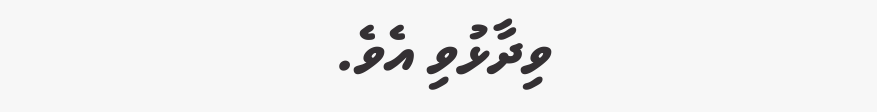ވިދާޅުވި އެވެ.